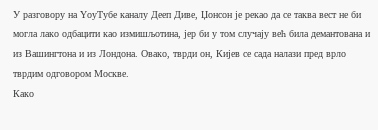У разговору на YоуТубе каналу Дееп Диве, Џонсон је рекао да се таква вест не би могла лако одбацити као измишљотина, јер би у том случају већ била демантована и из Вашингтона и из Лондона. Овако, тврди он, Кијев се сада налази пред врло тврдим одговором Москве.
Како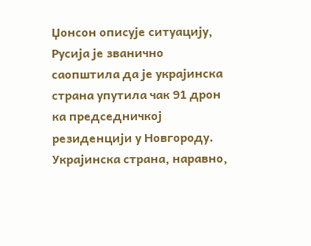Џонсон описује ситуацију, Русија је званично саопштила да је украјинска страна упутила чак 91 дрон ка председничкој резиденцији у Новгороду. Украјинска страна, наравно,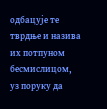одбацује те тврдње и назива их потпуном бесмислицом, уз поруку да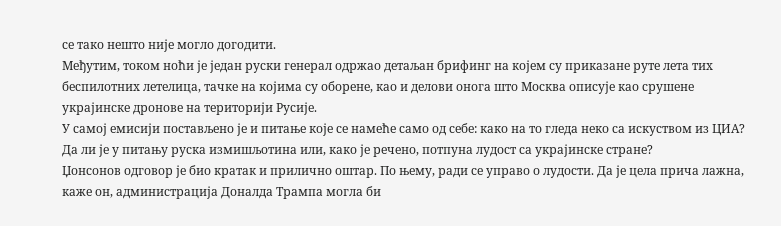се тако нешто није могло догодити.
Међутим, током ноћи је један руски генерал одржао детаљан брифинг на којем су приказане руте лета тих беспилотних летелица, тачке на којима су оборене, као и делови онога што Москва описује као срушене украјинске дронове на територији Русије.
У самој емисији постављено је и питање које се намеће само од себе: како на то гледа неко са искуством из ЦИА? Да ли је у питању руска измишљотина или, како је речено, потпуна лудост са украјинске стране?
Џонсонов одговор је био кратак и прилично оштар. По њему, ради се управо о лудости. Да је цела прича лажна, каже он, администрација Доналда Трампа могла би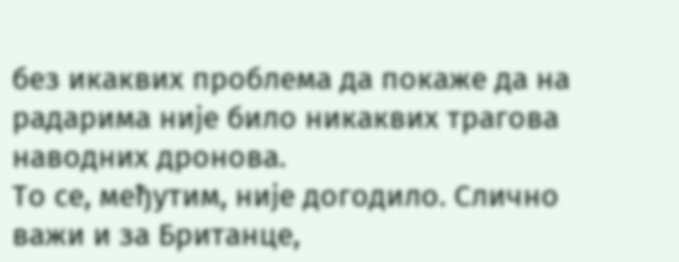без икаквих проблема да покаже да на радарима није било никаквих трагова наводних дронова.
То се, међутим, није догодило. Слично важи и за Британце,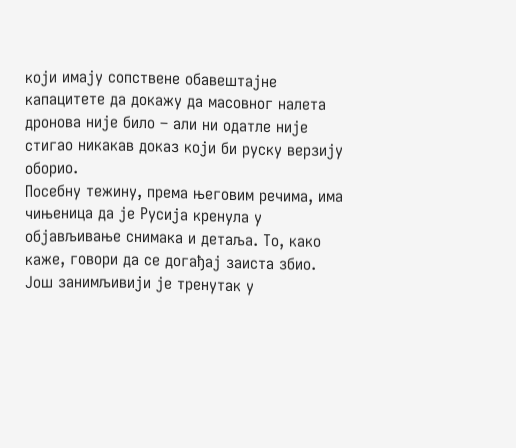који имају сопствене обавештајне капацитете да докажу да масовног налета дронова није било – али ни одатле није стигао никакав доказ који би руску верзију оборио.
Посебну тежину, према његовим речима, има чињеница да је Русија кренула у објављивање снимака и детаља. То, како каже, говори да се догађај заиста збио. Још занимљивији је тренутак у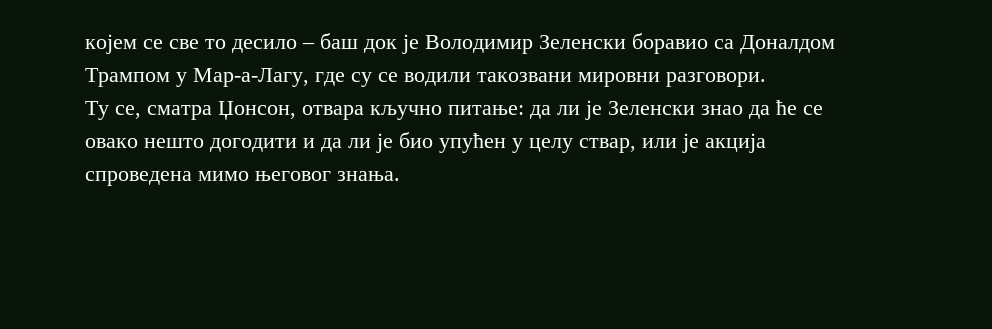којем се све то десило – баш док је Володимир Зеленски боравио са Доналдом Трампом у Мар-а-Лагу, где су се водили такозвани мировни разговори.
Ту се, сматра Џонсон, отвара кључно питање: да ли је Зеленски знао да ће се овако нешто догодити и да ли је био упућен у целу ствар, или је акција спроведена мимо његовог знања.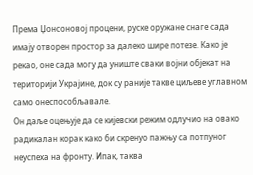Према Џонсоновој процени, руске оружане снаге сада имају отворен простор за далеко шире потезе. Како је рекао, оне сада могу да униште сваки војни објекат на територији Украјине, док су раније такве циљеве углавном само онеспособљавале.
Он даље оцењује да се кијевски режим одлучио на овако радикалан корак како би скренуо пажњу са потпуног неуспеха на фронту. Ипак, таква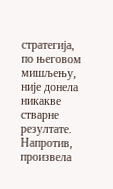стратегија, по његовом мишљењу, није донела никакве стварне резултате. Напротив, произвела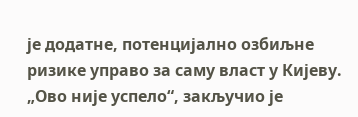је додатне, потенцијално озбиљне ризике управо за саму власт у Кијеву.
„Ово није успело“, закључио је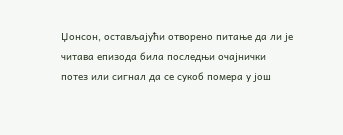Џонсон, остављајући отворено питање да ли је читава епизода била последњи очајнички потез или сигнал да се сукоб помера у још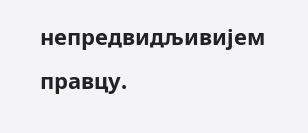непредвидљивијем правцу.